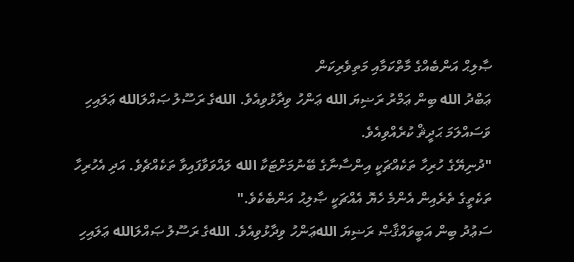ޞާލިޙް އަންބެއްގެ މާތްކަމާއި މަތިވެރިކަން
ޢަބްދު الله ބިން ޢަމްރު ރަޟިޔަ الله ޢަންހު ވިދާޅުވިއެވެ. اللهގެ ރަސޫލު ޞައްލަالله ޢަލައިހި ވަސައްލަމަ ޙަދީޘް ކުރެއްވިއެވެ.
"ދުނިޔޭގެ ހުރިހާ ތަކެއްޗަކީ އިންސާނާގެ ބޭނުމަށްޓަކާ الله ލައްވަވާފައިވާ ތަކެއްޗެވެ. އަދި އެހުރިހާ ތަކެތީގެ ތެރެއިން އެންމެ ހެޔޮ އެއްޗަކީ ޞާލިޙު އަންބެކެވެ."
ސަޢުދު ބިން އަބީވައްޤާޞް ރަޟިޔަ اللهޢަންހު ވިދާޅުވިއެވެ. اللهގެ ރަސޫލު ޞައްލަالله ޢަލައިހި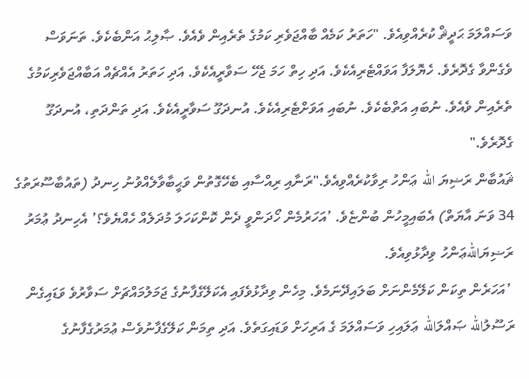ވަސައްލަމަ ޙަދީޘް ކުރެއްވިއެވެ. "ހަތަރު ކަމެއް ބާއްޖަވެރި ކަމުގެ ތެރެއިން ވެއެވެ. ޞާލިޙު އަންބެކެވެ. ތަނަވަސް ވެގެންވާ ގެދޮރެވެ. ހެޔޮލަފާ އަވައްޓެރިއެކެވެ. އަދި ހިތް ހަމަ ޖެހޭ ސަވާރީއެކެވެ. އަދި ހަތަރު އެއްޗެއް އަބާއްޖަވެރިކަމުގެ ތެރެއިން ވެއެވެ. ނުބައި އަތްބެކެވެ. ނުބައި އަވަށްޓެރިއެކެވެ. އުނދަގޫ ސަވާރީއެކެވެ. އަދި ތަންދަތި، އުނދަގޫ ގެދޮރެވެ."
ޘައުބާން ރަޟިޔަ الله ޢަންހު ރިވާކުރެއްވިއެވެ."ރަނާއި ރިއްސާއި ބެހޭގޮތުން ވަޙީބާވާލެއްވުނު ހިނދު (ތައުބާސޫރަތުގެ 34 ވަނަ އާޔަތް) އެބައިމީހުން ބުންޏެވެ. ’އަހަރުމެން ހޯދަންވީ ދެން ކޮންކަހަލަ މުދަލެއް ހެއްޔެވެ؟’ އެހިނދު ޢުމަރު ރަޟިޔަاللهޢަންހު ވިދާޅުވިއެވެ.
 ’އަހަރެން ތިކަން ކަލޭމެންނަށް ބަލައިދޭނަމެވެ. މިހެން ވިދާޅުވެފައި އެކަލޭގެފާނުގެ ޖަމަލުމައްޗަށް ސަވާރުވެ ވަޑައިގެން ރަސޫލުالله ޞައްލަالله ޢަލައިހި ވަސައްލަމަ ގެ އަރިހަށް ވަޑައިގަތެވެ. އަދި ތިމަން ކަލޭގެފާނުވެސް ޢުމަރުގެފާނުގެ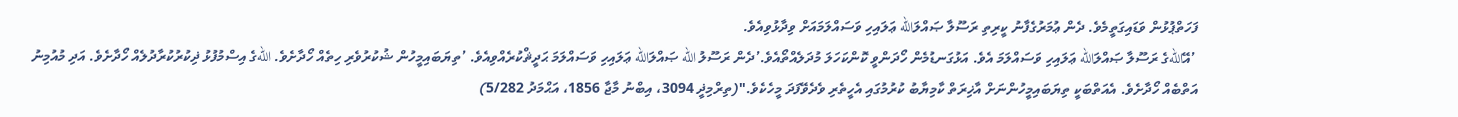ފަހަތްޕުޅުން ވަޑައިގަތީމެވެ. ދެން ޢުމަރުގެފާނު ކީރިތި ރަސޫލާ ޞައްލަالله ޢަލައިހި ވަސައްލަމައަށް ވިދާޅުވިއެވެ.
 ’އޭاللهގެ ރަސޫލާ ޞައްލަالله ޢަލައިހި ވަސައްލަމަ އެވެ. އަޅުގަނޑުމެން ހޯދަންވީ ކޮންކަހަލަ މުދަލެއްތޯއެވެ.’ދެން ރަސޫލު الله ޞައްލަالله ޢަލައިހި ވަސައްލަމަ ޙަދީޘްކުރެއްވިއެވެ. ’ތިޔަބައިމީހުން ޝުކުރުވެރި ހިތެއް ހޯދާށެވެ. اللهގެ އިސްމުފުޅު ޛިކުރުކުރާދުލެއް ހޯދާށެވެ. އަދި މުއުމިނު އަތްބެއް ހޯދާށެވެ. އެއަތްބަކީ ތިޔަބައިމީހުންނަށް އާޚިރަތް ކާމިޔާބު ކުރުމުގައި އެހީތެރި ވެދެވޭފަދަ މީހެކެވެ."(ތިރްމިޛީ 3094، އިބްނު މާޖާ 1856، އަޙްމަދު 5/282)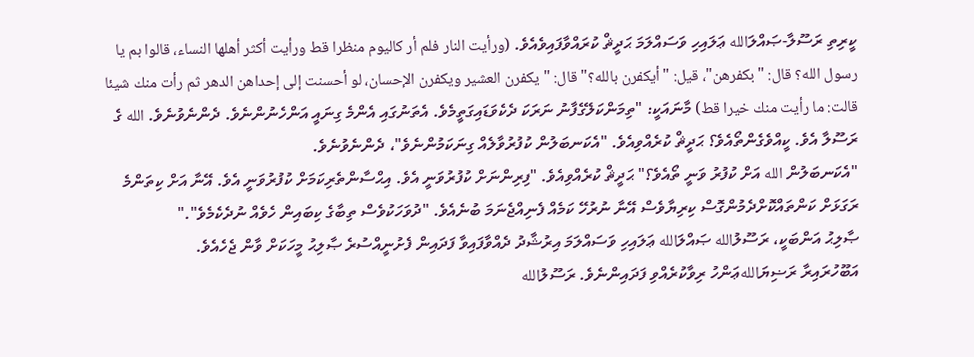ކީރިތި ރަސޫލާ-ޞައްލަالله ޢަލައިހި ވަސައްލަމަ ޙަދީޘް ކުރައްވާފައިވެއެވެ. (ورأيت النار فلم أر كاليوم منظرا قط ورأيت أكثر أهلها النساء، قالوا بم يا رسول الله؟ قال: "بكفرهن"، قيل: "أيكفرن بالله؟" قال: "يكفرن العشير ويكفرن الإحسان، لو أحسنت إلى إحداهن الدهر ثم رأت منك شيئا قالت: ما رأيت منك خيرا قط) މާނައަކީ: "ތިމަންކަލޭގެފާނު ނަރަކަ ދެކެވަޑައިގަތީމެވެ. އެތަނުގައި އެންމެ ގިނައީ އަންހެނުންނެވެ. ދެންނެވުނެވެ. الله ގެ ރަސޫލާ އެވެ. ކީއްވެގެންތޯއެވެ؟ ޙަދީޘް ކުރެއްވިއެވެ. "އެކަނބަލުން ކުފުރުވާލެއް ގިނަކަމުންނެވެ"، ދެންނެވުނެވެ.
"އެކަނބަލުން الله އަށް ކުފުރު ވަނީ ތޯއެވެ؟" ޙަދީޘް ކުރެއްވިއެވެ. "ފިރިންނަށް ކުފުރުވަނީ އެވެ. އިޙްސާންތެރިކަމަށް ކުފުރުވަނީ އެވެ. އޭނާ އަށް ކިތަންމެ ރަގަޅަށް ކަންތައްކޮށްދެމުންގޮސް ކިރިޔާވެސް އޭނާ ނުރުހޭ ކަމެއް ފެނިއްޖެނަމަ ބުނެއެވެ. "ދުވަހަކުވެސް ތިބާގެ ކިބައިން ހެވެއް ނުދެކެމެވެ"."
ޞާލިޙު އަންބަކީ، ރަސޫލުالله ޞައްލަالله ޢަލައިހި ވަސައްލަމަ އިރުޝާދު ދެއްވާފައިވާ ފަދައިން ފެށުނީއްސުރެ ޞާލިޙު މީހަކަށް ވާން ޖެހެއެވެ.
އަބޫހުރައިރާ ރަޟިޔަاللهޢަންހު ރިވާކުރެއްވި ފަދައިންނެވެ. ރަސޫލުالله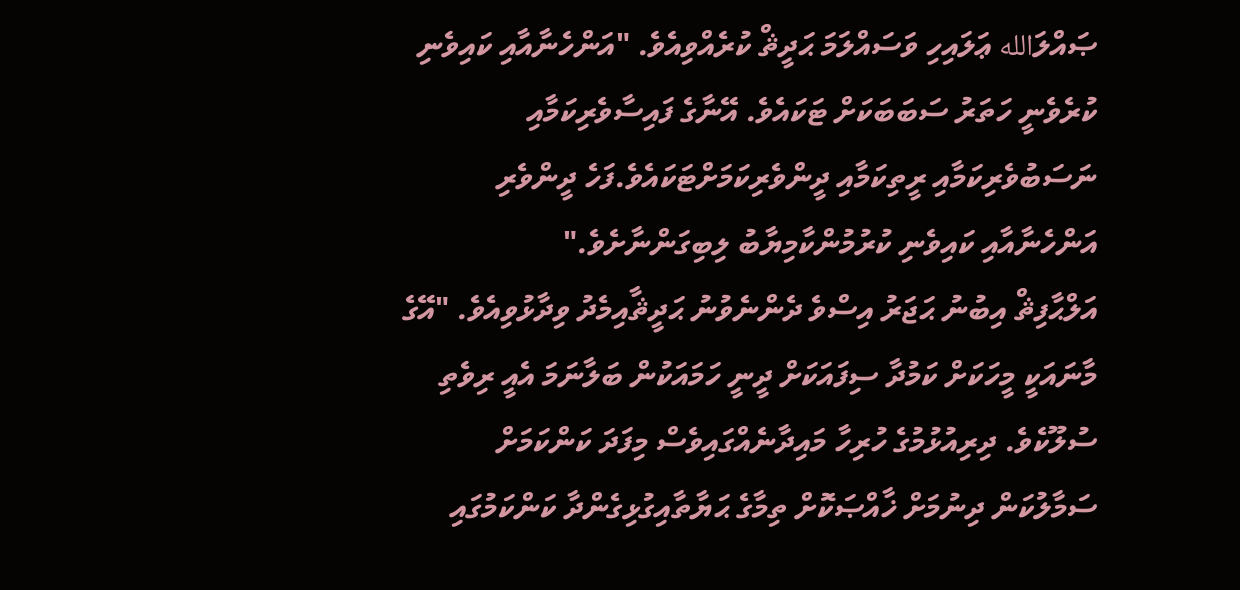ޞައްލަالله ޢަލައިހި ވަސައްލަމަ ޙަދީޘް ކުރެއްވިއެވެ. "އަންހެނާއާއި ކައިވެނި ކުރެވެނީ ހަތަރު ސަބަބަކަށް ޓަކައެވެ. އޭނާގެ ފައިސާވެރިކަމާއި ނަސަބުވެރިކަމާއި ރީތިކަމާއި ދީންވެރިކަމަށްޓަކައެވެ.ފަހެ ދީންވެރި އަންހެނާއާއި ކައިވެނި ކުރުމުންކާމިޔާބު ލިބިގަންނާށެވެ."
އަލްޙާފިޘް އިބުނު ޙަޖަރު އިސްވެ ދެންނެވުނު ޙަދީޘާއިމެދު ވިދާޅުވިއެވެ. "އޭގެ މާނައަކީ މީހަކަށް ކަމުދާ ސިފައަކަށް ދީނީ ހަމައަކުން ބަލާނަމަ އެއީ ރިވެތި ސުލޫކެވެ. ދިރިއުޅުމުގެ ހުރިހާ މައިދާނެއްގައިވެސް މިފަދަ ކަންކަމަށް ސަމާލުކަން ދިނުމަށް ޚާއްޞަކޮށް ތިމާގެ ޙަޔާތާއިގުޅިގެންދާ ކަންކަމުގައި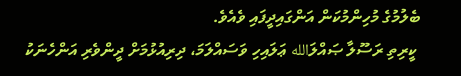ބެލުމުގެ މުހިންމުކަން އަންގައިދީފައި ވެއެވެ.
 ކީރިތި ރަސޫލާ ޞައްލަالله ޢަލައިހި ވަސައްލަމަ، ދިރިއުޅުމަށް ދީންވެރި އަންހެނަކު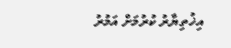އިޚުތިޔާރު ކުރުމަށް އަމުރު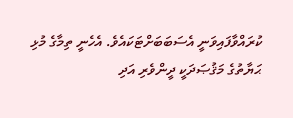ކުރައްވާފައިވަނީ އެސަބަބަށްޓަކައެވެ. އެހެނީ ތިމާގެ މުޅި ޙަޔާތުގެ މަޤުޞަދަކީ ދީންވެރި އަދި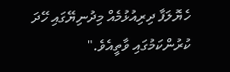ހެޔޮލަފާ ދިރިއުޅުމެއް މިދުނިޔޭގައި ހޭދަ ކުރުންކަމުގައި ވާތީއެވެ."